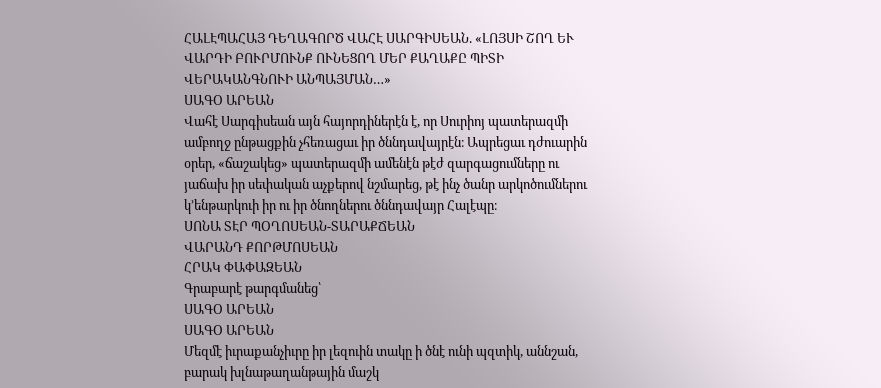ՀԱԼԷՊԱՀԱՅ ԴԵՂԱԳՈՐԾ ՎԱՀԷ ՍԱՐԳԻՍԵԱՆ. «ԼՈՅՍԻ ՇՈՂ ԵՒ ՎԱՐԴԻ ԲՈՒՐՄՈՒՆՔ ՈՒՆԵՑՈՂ ՄԵՐ ՔԱՂԱՔԸ ՊԻՏԻ ՎԵՐԱԿԱՆԳՆՈՒԻ ԱՆՊԱՅՄԱՆ…»
ՍԱԳՕ ԱՐԵԱՆ
Վահէ Սարգիսեան այն հայորդիներէն է, որ Սուրիոյ պատերազմի ամբողջ ընթացքին չհեռացաւ իր ծննդավայրէն։ Ապրեցաւ դժուարին օրեր, «ճաշակեց» պատերազմի ամենէն թէժ զարգացումները ու յաճախ իր սեփական աչքերով նշմարեց, թէ ինչ ծանր արկոծումներու կ՚ենթարկուի իր ու իր ծնողներու ծննդավայր Հալէպը։
ՍՈՆԱ ՏԷՐ ՊՕՂՈՍԵԱՆ-ՏԱՐԱՔՃԵԱՆ
ՎԱՐԱՆԴ ՔՈՐԹՄՈՍԵԱՆ
ՀՐԱԿ ՓԱՓԱԶԵԱՆ
Գրաբարէ թարգմանեց՝
ՍԱԳՕ ԱՐԵԱՆ
ՍԱԳՕ ԱՐԵԱՆ
Մեզմէ իւրաքանչիւրը իր լեզուին տակը ի ծնէ ունի պզտիկ, աննշան, բարակ խլնաթաղանթային մաշկ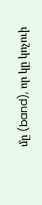մը (band), որ կը կոչուի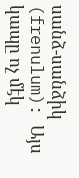սանձ-սանձիկ (frenulum): Այս կապը ոչ մէկ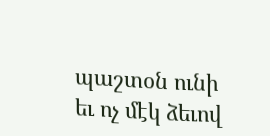պաշտօն ունի եւ ոչ մէկ ձեւով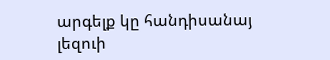արգելք կը հանդիսանայ լեզուի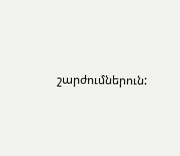շարժումներուն: